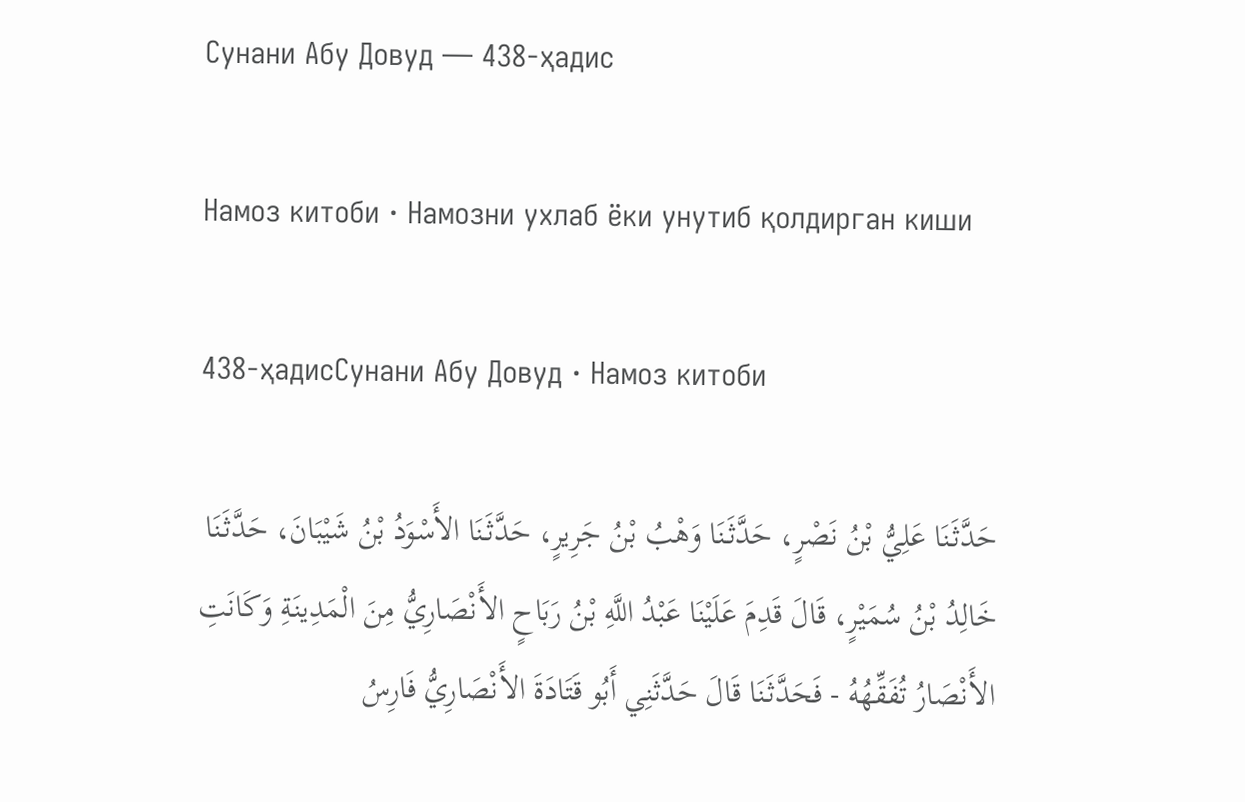Сунани Абу Довуд — 438-ҳадис

Намоз китоби · Намозни ухлаб ёки унутиб қолдирган киши

438-ҳадисСунани Абу Довуд · Намоз китоби

حَدَّثَنَا عَلِيُّ بْنُ نَصْرٍ، حَدَّثَنَا وَهْبُ بْنُ جَرِيرٍ، حَدَّثَنَا الأَسْوَدُ بْنُ شَيْبَانَ، حَدَّثَنَا خَالِدُ بْنُ سُمَيْرٍ، قَالَ قَدِمَ عَلَيْنَا عَبْدُ اللَّهِ بْنُ رَبَاحٍ الأَنْصَارِيُّ مِنَ الْمَدِينَةِ وَكَانَتِ الأَنْصَارُ تُفَقِّهُهُ - فَحَدَّثَنَا قَالَ حَدَّثَنِي أَبُو قَتَادَةَ الأَنْصَارِيُّ فَارِسُ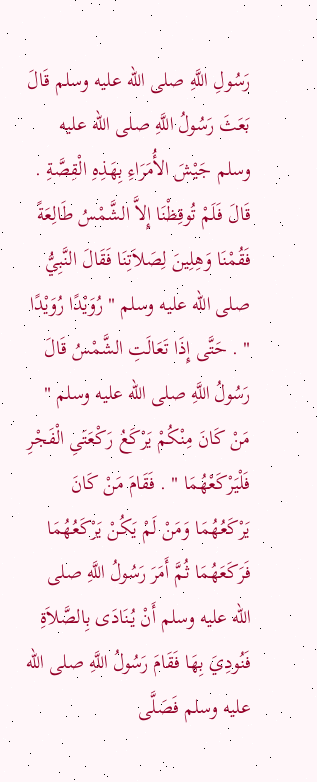رَسُولِ اللَّهِ صلى الله عليه وسلم قَالَ بَعَثَ رَسُولُ اللَّهِ صلى الله عليه وسلم جَيْشَ الأُمَرَاءِ بِهَذِهِ الْقِصَّةِ . قَالَ فَلَمْ تُوقِظْنَا إِلاَّ الشَّمْسُ طَالِعَةً فَقُمْنَا وَهِلِينَ لِصَلاَتِنَا فَقَالَ النَّبِيُّ صلى الله عليه وسلم " رُوَيْدًا رُوَيْدًا " . حَتَّى إِذَا تَعَالَتِ الشَّمْسُ قَالَ رَسُولُ اللَّهِ صلى الله عليه وسلم " مَنْ كَانَ مِنْكُمْ يَرْكَعُ رَكْعَتَىِ الْفَجْرِ فَلْيَرْكَعْهُمَا " . فَقَامَ مَنْ كَانَ يَرْكَعُهُمَا وَمَنْ لَمْ يَكُنْ يَرْكَعُهُمَا فَرَكَعَهُمَا ثُمَّ أَمَرَ رَسُولُ اللَّهِ صلى الله عليه وسلم أَنْ يُنَادَى بِالصَّلاَةِ فَنُودِيَ بِهَا فَقَامَ رَسُولُ اللَّهِ صلى الله عليه وسلم فَصَلَّى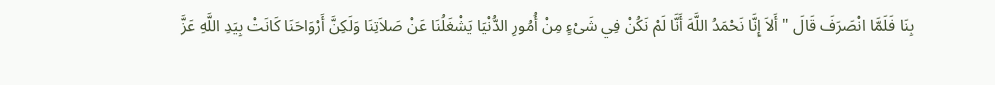بِنَا فَلَمَّا انْصَرَفَ قَالَ " أَلاَ إِنَّا نَحْمَدُ اللَّهَ أَنَّا لَمْ نَكُنْ فِي شَىْءٍ مِنْ أُمُورِ الدُّنْيَا يَشْغَلُنَا عَنْ صَلاَتِنَا وَلَكِنَّ أَرْوَاحَنَا كَانَتْ بِيَدِ اللَّهِ عَزَّ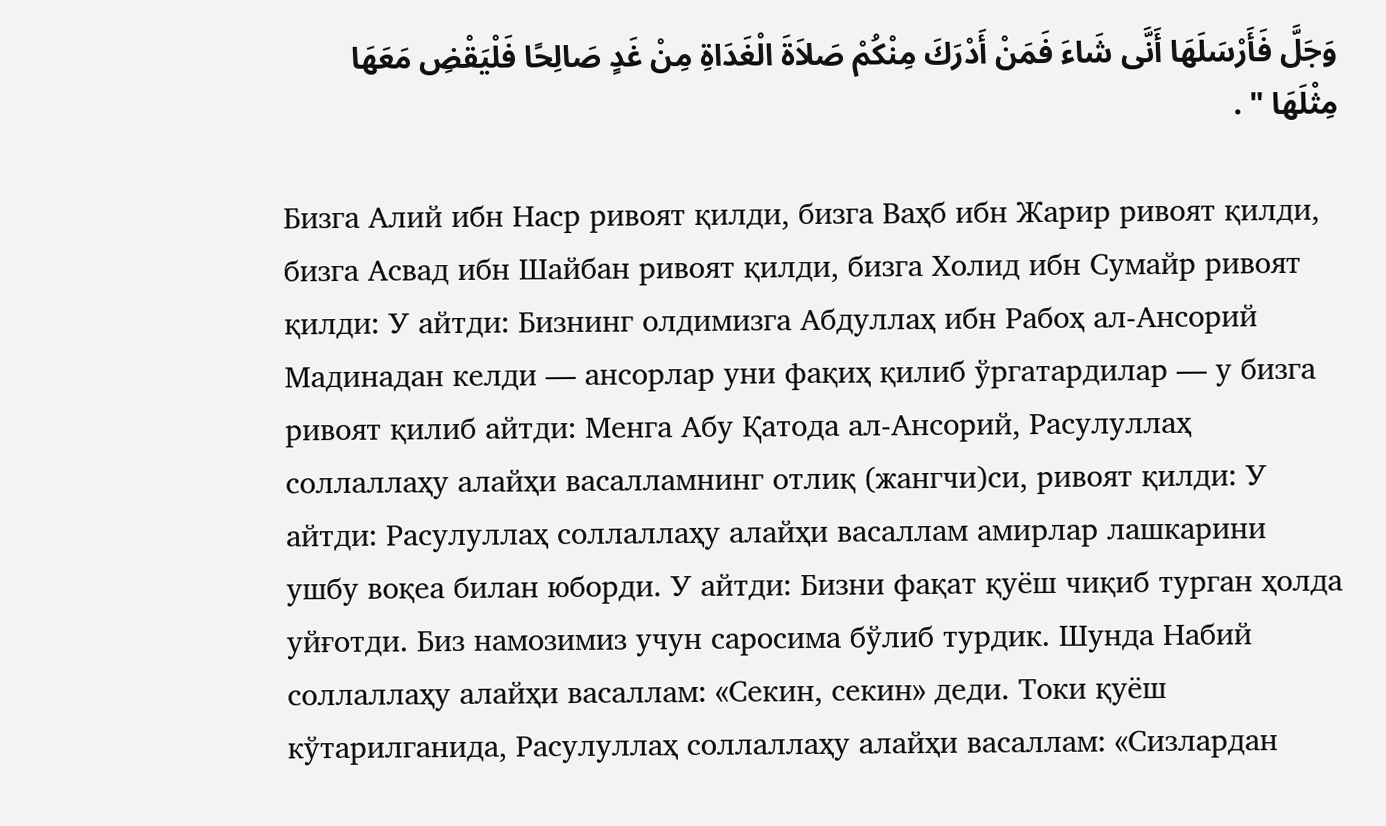وَجَلَّ فَأَرْسَلَهَا أَنَّى شَاءَ فَمَنْ أَدْرَكَ مِنْكُمْ صَلاَةَ الْغَدَاةِ مِنْ غَدٍ صَالِحًا فَلْيَقْضِ مَعَهَا مِثْلَهَا " .

Бизга Алий ибн Наср ривоят қилди, бизга Ваҳб ибн Жарир ривоят қилди, бизга Асвад ибн Шайбан ривоят қилди, бизга Холид ибн Сумайр ривоят қилди: У айтди: Бизнинг олдимизга Абдуллаҳ ибн Рабоҳ ал-Ансорий Мадинадан келди — ансорлар уни фақиҳ қилиб ўргатардилар — у бизга ривоят қилиб айтди: Менга Абу Қатода ал-Ансорий, Расулуллаҳ соллаллаҳу алайҳи васалламнинг отлиқ (жангчи)си, ривоят қилди: У айтди: Расулуллаҳ соллаллаҳу алайҳи васаллам амирлар лашкарини ушбу воқеа билан юборди. У айтди: Бизни фақат қуёш чиқиб турган ҳолда уйғотди. Биз намозимиз учун саросима бўлиб турдик. Шунда Набий соллаллаҳу алайҳи васаллам: «Секин, секин» деди. Токи қуёш кўтарилганида, Расулуллаҳ соллаллаҳу алайҳи васаллам: «Сизлардан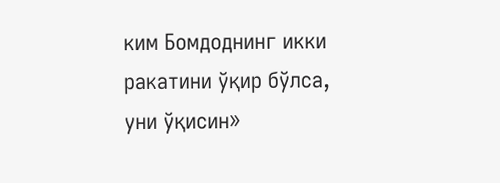ким Бомдоднинг икки ракатини ўқир бўлса, уни ўқисин»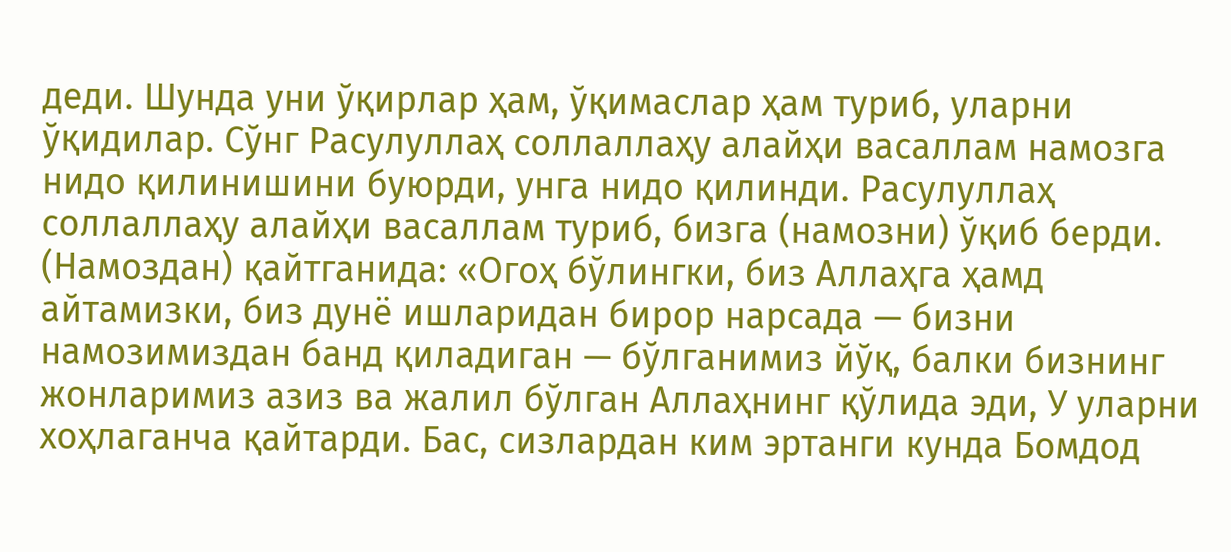деди. Шунда уни ўқирлар ҳам, ўқимаслар ҳам туриб, уларни ўқидилар. Сўнг Расулуллаҳ соллаллаҳу алайҳи васаллам намозга нидо қилинишини буюрди, унга нидо қилинди. Расулуллаҳ соллаллаҳу алайҳи васаллам туриб, бизга (намозни) ўқиб берди. (Намоздан) қайтганида: «Огоҳ бўлингки, биз Аллаҳга ҳамд айтамизки, биз дунё ишларидан бирор нарсада — бизни намозимиздан банд қиладиган — бўлганимиз йўқ, балки бизнинг жонларимиз азиз ва жалил бўлган Аллаҳнинг қўлида эди, У уларни хоҳлаганча қайтарди. Бас, сизлардан ким эртанги кунда Бомдод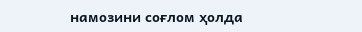намозини соғлом ҳолда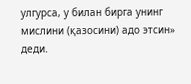улгурса, у билан бирга унинг мислини (қазосини) адо этсин» деди.